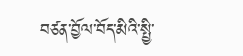བཙན་བྱོལ་བོད་མིའི་སྤྱི་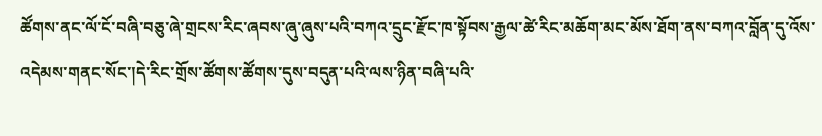ཚོགས་ནང་ལོ་ངོ་བཞི་བཅུ་ཞེ་གྲངས་རིང་ཞབས་ཞུ་ཞུས་པའི་བཀའ་དྲུང་རྫོང་ཁ་སྟོབས་རྒྱལ་ཚེ་རིང་མཆོག་མང་མོས་ཐོག་ནས་བཀའ་བློན་དུ་འོས་འདེམས་གནང་སོང་།དེ་རིང་གྲོས་ཚོགས་ཚོགས་དུས་བདུན་པའི་ལས་ཉིན་བཞི་པའི་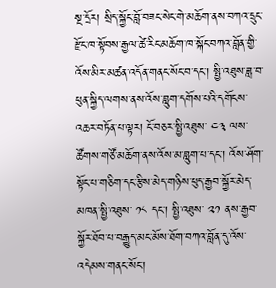སྔ་དྲོར། སྲིད་སྐྱོང་བློ་བཟང་སེང་གེ་མཆོག་ནས་བཀའ་དྲུང་རྫོང་ཁ་སྟོབས་རྒྱལ་ཚེ་རིང་མཆོག་ཁ་སྐོང་བཀའ་བློན་གྱི་འོས་མིར་མཚན་འདོན་གནང་སོང་བ་དང་། སྤྱི་འཐུས་ཟླ་བ་ཕུན་སྐྱིད་ལགས་ནས་འོས་བླུག་དགོས་པའི་དགོངས་འཆར་བཏོན་པ་ལྟར། ངོ་བཅར་སྤྱི་འཐུས་ ༤༣ ལས་ཚོགས་གཙོ་མཆོག་ནས་འོས་མ་བླུག་པ་དང་། འོས་ཤོག་སྟོང་པ་གཅིག་དང་རྩིས་མེད་གཉིས་ཕུད་རྒྱབ་སྐྱོར་མེད་མཁན་སྤྱི་འཐུས་ ༡༨ དང་། སྤྱི་འཐུས་ ༢༡ ནས་རྒྱབ་སྐྱོར་ཐོབ་པ་བརྒྱུད་མང་མོས་ཐོག་བཀའ་བློན་དུ་འོས་འདེམས་གནང་སོང་།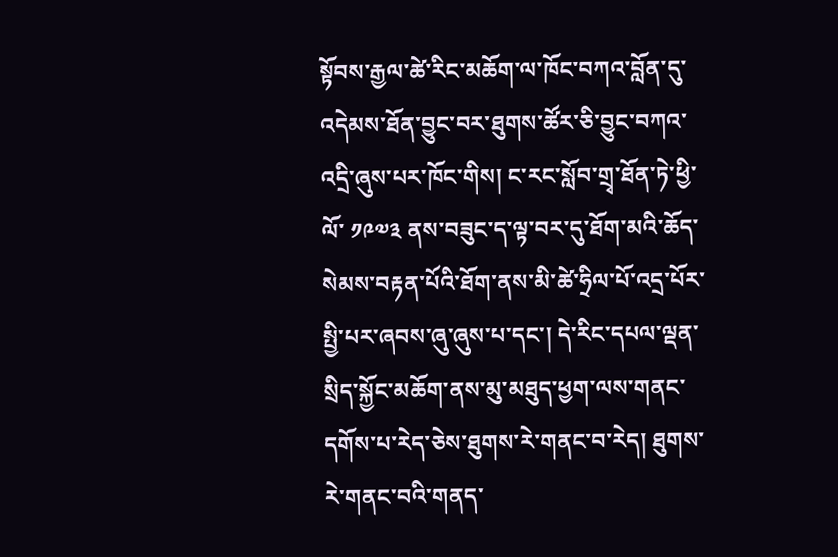སྟོབས་རྒྱལ་ཚེ་རིང་མཆོག་ལ་ཁོང་བཀའ་བློན་དུ་འདེམས་ཐོན་བྱུང་བར་ཐུགས་ཚོར་ཅི་བྱུང་བཀའ་འདྲི་ཞུས་པར་ཁོང་གིས། ང་རང་སློབ་གྲྭ་ཐོན་ཏེ་ཕྱི་ལོ་ ༡༩༧༣ ནས་བཟུང་ད་ལྟ་བར་དུ་ཐོག་མའི་ཆོད་སེམས་བརྟན་པོའི་ཐོག་ནས་མི་ཚེ་ཧྲིལ་པོ་འདྲ་པོར་སྤྱི་པར་ཞབས་ཞུ་ཞུས་པ་དང་། དེ་རིང་དཔལ་ལྡན་སྲིད་སྐྱོང་མཆོག་ནས་མུ་མཐུད་ཕྱག་ལས་གནང་དགོས་པ་རེད་ཅེས་ཐུགས་རེ་གནང་བ་རེད། ཐུགས་རེ་གནང་བའི་གནད་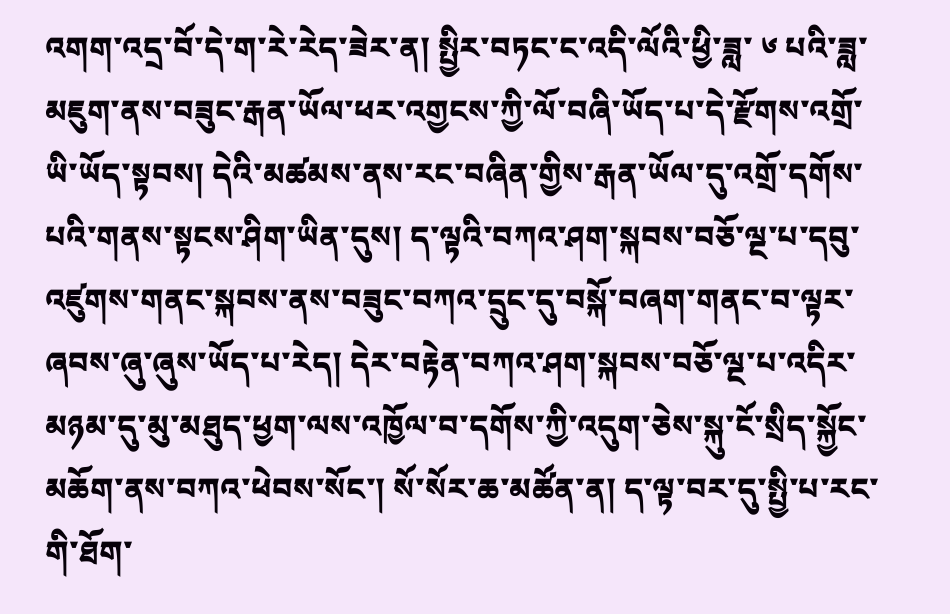འགག་འདྲ་བོ་དེ་ག་རེ་རེད་ཟེར་ན། སྤྱིར་བཏང་ང་འདི་ལོའི་ཕྱི་ཟླ་ ༦ པའི་ཟླ་མཇུག་ནས་བཟུང་རྒན་ཡོལ་ཕར་འགྱངས་ཀྱི་ལོ་བཞི་ཡོད་པ་དེ་རྫོགས་འགྲོ་ཡི་ཡོད་སྟབས། དེའི་མཚམས་ནས་རང་བཞིན་གྱིས་རྒན་ཡོལ་དུ་འགྲོ་དགོས་པའི་གནས་སྟངས་ཤིག་ཡིན་དུས། ད་ལྟའི་བཀའ་ཤག་སྐབས་བཅོ་ལྔ་པ་དབུ་འཛུགས་གནང་སྐབས་ནས་བཟུང་བཀའ་དྲུང་དུ་བསྐོ་བཞག་གནང་བ་ལྟར་ཞབས་ཞུ་ཞུས་ཡོད་པ་རེད། དེར་བརྟེན་བཀའ་ཤག་སྐབས་བཅོ་ལྔ་པ་འདིར་མཉམ་དུ་མུ་མཐུད་ཕྱག་ལས་འཁྱོལ་བ་དགོས་ཀྱི་འདུག་ཅེས་སྐུ་ངོ་སྲིད་སྐྱོང་མཆོག་ནས་བཀའ་ཕེབས་སོང་། སོ་སོར་ཆ་མཚོན་ན། ད་ལྟ་བར་དུ་སྤྱི་པ་རང་གི་ཐོག་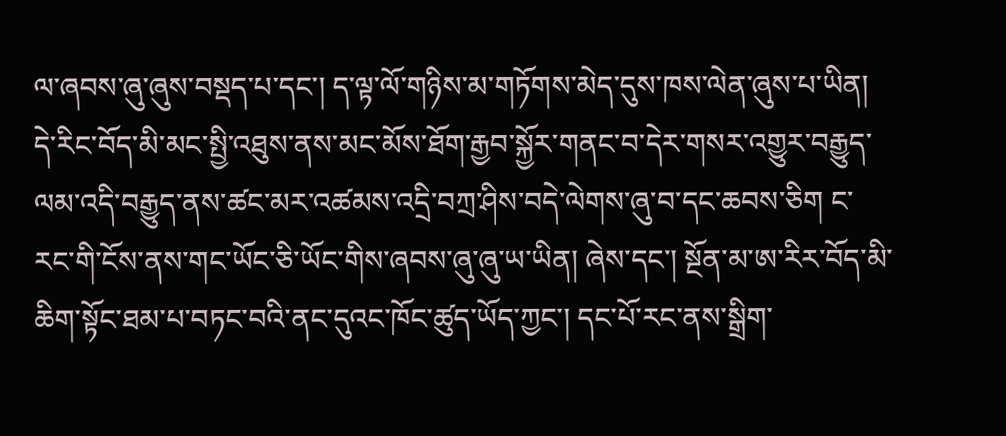ལ་ཞབས་ཞུ་ཞུས་བསྡད་པ་དང་། ད་ལྟ་ལོ་གཉིས་མ་གཏོགས་མེད་དུས་ཁས་ལེན་ཞུས་པ་ཡིན། དེ་རིང་བོད་མི་མང་སྤྱི་འཐུས་ནས་མང་མོས་ཐོག་རྒྱབ་སྐྱོར་གནང་བ་དེར་གསར་འགྱུར་བརྒྱུད་ལམ་འདི་བརྒྱུད་ནས་ཚང་མར་འཚམས་འདྲི་བཀྲ་ཤིས་བདེ་ལེགས་ཞུ་བ་དང་ཆབས་ཅིག ང་རང་གི་ངོས་ནས་གང་ཡོང་ཅི་ཡོང་གིས་ཞབས་ཞུ་ཞུ་ཡ་ཡིན། ཞེས་དང་། སྔོན་མ་ཨ་རིར་བོད་མི་ཆིག་སྟོང་ཐམ་པ་བཏང་བའི་ནང་དུའང་ཁོང་ཚུད་ཡོད་ཀྱང་། དང་པོ་རང་ནས་སྒྲིག་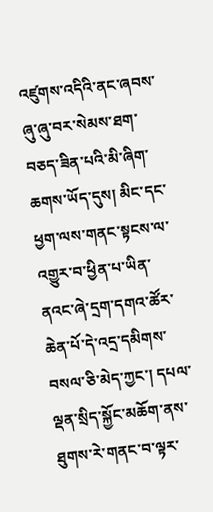འཛུགས་འདིའི་ནང་ཞབས་ཞུ་ཞུ་བར་སེམས་ཐག་བཅད་ཟིན་པའི་མི་ཞིག་ཆགས་ཡོད་དུས། མིང་དང་ཕྱག་ལས་གནང་སྟངས་ལ་འགྱུར་བ་ཕྱིན་པ་ཡིན་ནའང་ཞེ་དྲག་དགའ་ཚོར་ཆེན་པོ་དེ་འདྲ་དམིགས་བསལ་ཅི་མེད་ཀྱང་། དཔལ་ལྡན་སྲིད་སྐྱོང་མཆོག་ནས་ཐུགས་རེ་གནང་བ་ལྟར་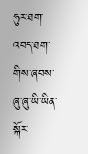ཧུར་ཐག་འབད་ཐག་གིས་ཞབས་ཞུ་ཞུ་ཡི་ཡིན་སྐོར་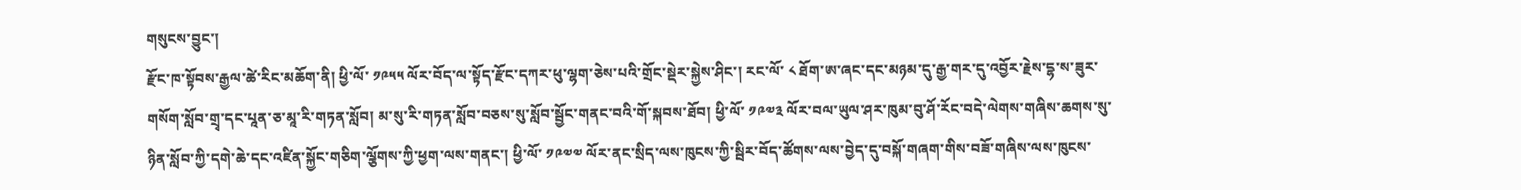གསུངས་བྱུང་།
རྫོང་ཁ་སྟོབས་རྒྱལ་ཚེ་རིང་མཆོག་ནི། ཕྱི་ལོ་ ༡༩༥༥ ལོར་བོད་ལ་སྟོད་རྫོང་དཀར་ཕུ་ལྷག་ཅེས་པའི་གྲོང་སྡེར་སྐྱེས་ཤིང་། རང་ལོ་ ༨ ཐོག་ཨ་ཞང་དང་མཉམ་དུ་རྒྱ་གར་དུ་འབྱོར་རྗེས་དྷ་ས་ཟུར་གསོག་སློབ་གྲྭ་དང་པཱན་ཅ་མཱ་རི་གཏན་སློབ། མ་སུ་རི་གཏན་སློབ་བཅས་སུ་སློབ་སྦྱོང་གནང་བའི་གོ་སྐབས་ཐོབ། ཕྱི་ལོ་ ༡༩༧༣ ལོར་བལ་ཡུལ་ཤར་ཁུམ་བུ་ཤོ་རོང་བདེ་ལེགས་གཞིས་ཆགས་སུ་ཉིན་སློབ་ཀྱི་དགེ་ཆེ་དང་འཛིན་སྐྱོང་གཅིག་ལྕོགས་ཀྱི་ཕྱག་ལས་གནང་། ཕྱི་ལོ་ ༡༩༧༧ ལོར་ནང་སྲིད་ལས་ཁུངས་ཀྱི་སྦིར་བོད་ཚོགས་ལས་བྱེད་དུ་བསྐོ་གཞག་གིས་བཟོ་གཞིས་ལས་ཁུངས་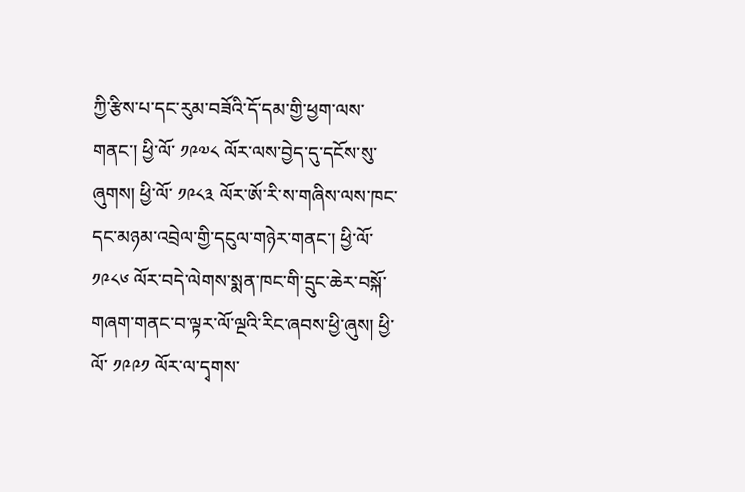ཀྱི་རྩིས་པ་དང་རུམ་བཟོའི་དོ་དམ་གྱི་ཕྱག་ལས་གནང་། ཕྱི་ལོ་ ༡༩༧༨ ལོར་ལས་བྱེད་དུ་དངོས་སུ་ཞུགས། ཕྱི་ལོ་ ༡༩༨༣ ལོར་ཨོ་རི་ས་གཞིས་ལས་ཁང་དང་མཉམ་འབྲེལ་གྱི་དངུལ་གཉེར་གནང་། ཕྱི་ལོ་ ༡༩༨༦ ལོར་བདེ་ལེགས་སྨན་ཁང་གི་དྲུང་ཆེར་བསྐོ་གཞག་གནང་བ་ལྟར་ལོ་ལྔའི་རིང་ཞབས་ཕྱི་ཞུས། ཕྱི་ལོ་ ༡༩༩༡ ལོར་ལ་དྭགས་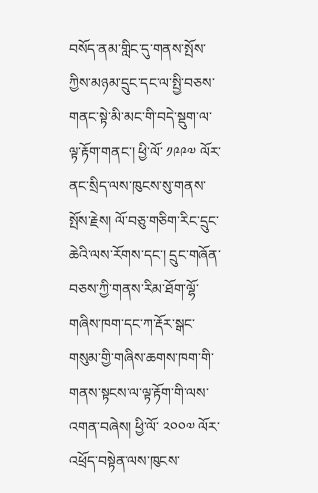བསོད་ནམ་གླིང་དུ་གནས་སྤོས་ཀྱིས་མཉམ་དྲུང་དང་ལ་སྤྱི་བཅས་གནང་སྟེ་མི་མང་གི་བདེ་སྡུག་ལ་ལྟ་རྟོག་གནང་། ཕྱི་ལོ་ ༡༩༩༧ ལོར་ནང་སྲིད་ལས་ཁུངས་སུ་གནས་སྤོས་རྗེས། ལོ་བཅུ་གཅིག་རིང་དྲུང་ཆེའི་ལས་རོགས་དང་། དྲུང་གཞོན་བཅས་ཀྱི་གནས་རིམ་ཐོག་ལྷོ་གཞིས་ཁག་དང་ཀ་རྡོར་སྒང་གསུམ་གྱི་གཞིས་ཆགས་ཁག་གི་གནས་སྟངས་ལ་ལྟ་རྟོག་གི་ལས་འགན་བཞེས། ཕྱི་ལོ་ ༢༠༠༧ ལོར་འཕྲོད་བསྟེན་ལས་ཁུངས་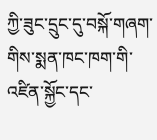ཀྱི་ཟུང་དྲུང་དུ་བསྐོ་གཞག་གིས་སྨན་ཁང་ཁག་གི་འཛིན་སྐྱོང་དང་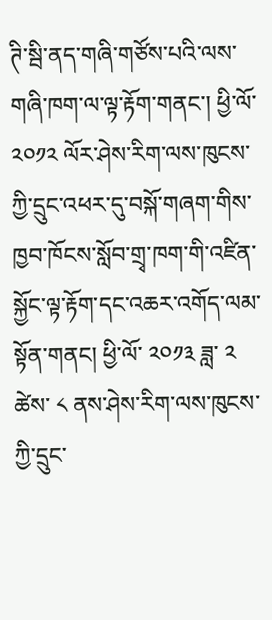ཊི་སྦི་ནད་གཞི་གཙོས་པའི་ལས་གཞི་ཁག་ལ་ལྟ་རྟོག་གནང་། ཕྱི་ལོ་ ༢༠༡༢ ལོར་ཤེས་རིག་ལས་ཁུངས་ཀྱི་དྲུང་འཕར་དུ་བསྐོ་གཞག་གིས་ཁྱབ་ཁོངས་སློབ་གྲྭ་ཁག་གི་འཛིན་སྐྱོང་ལྟ་རྟོག་དང་འཆར་འགོད་ལམ་སྟོན་གནང། ཕྱི་ལོ་ ༢༠༡༣ ཟླ་ ༢ ཚེས་ ༨ ནས་ཤེས་རིག་ལས་ཁུངས་ཀྱི་དྲུང་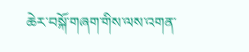ཆེར་བསྐོ་གཞག་གིས་ལས་འགན་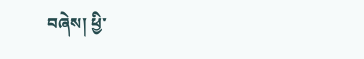བཞེས། ཕྱི་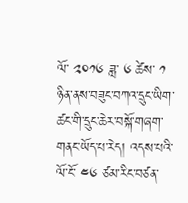ལོ་ ༢༠༡༦ ཟླ་ ༦ ཚེས་ ༡ ཉིན་ནས་བཟུང་བཀའ་དྲུང་ཡིག་ཚང་གི་དྲུང་ཆེར་བསྐོ་གཞག་གནང་ཡོད་པ་རེད། འདས་པའི་ལོ་ངོ་ ༤༦ ཙམ་རིང་བཙན་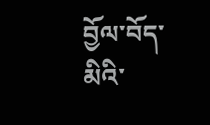བྱོལ་བོད་མིའི་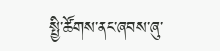སྤྱི་ཚོགས་ནང་ཞབས་ཞུ་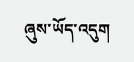ཞུས་ཡོད་འདུག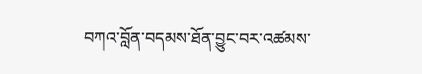བཀའ་བློན་བདམས་ཐོན་བྱུང་བར་འཚམས་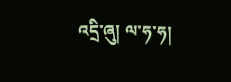འདྲི་ཞུ། ལ་ཧ་ཧ།